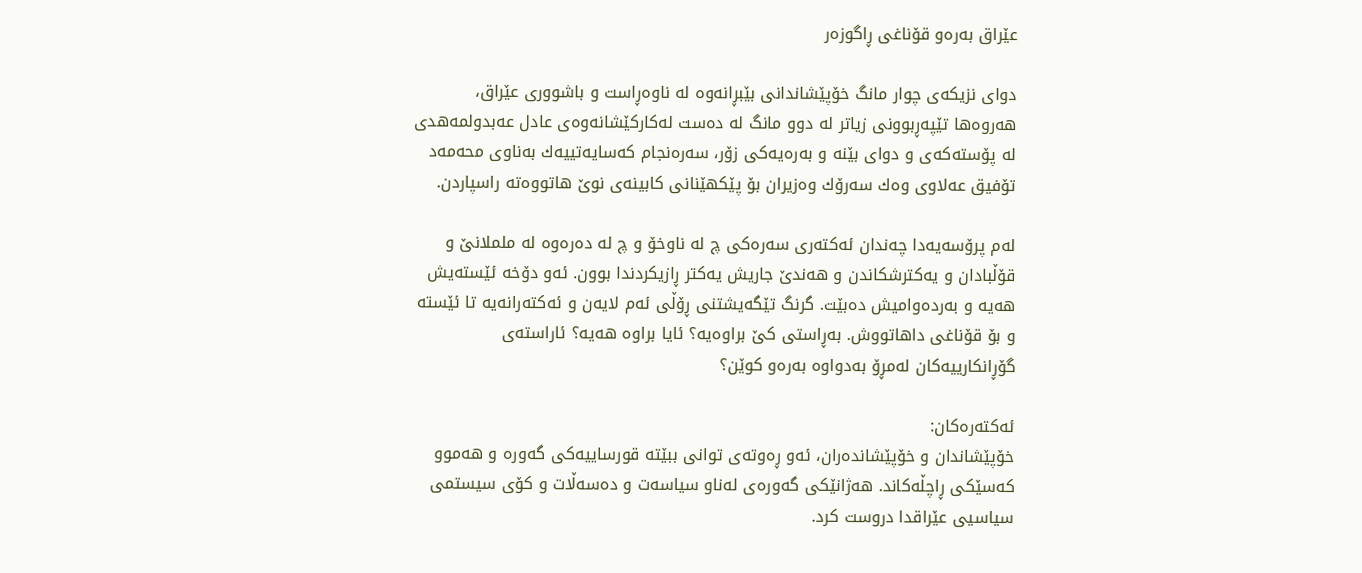عێراق به‌ره‌و قۆناغی ڕاگوزه‌ر

دوای نزیكه‌ی چوار مانگ خۆپێشاندانی بێبڕانه‌وه‌ له‌ ناوه‌ڕاست و باشووری عێراق، هه‌روه‌ها تێپه‌ڕبوونی زیاتر له‌ دوو مانگ له‌ ده‌ست له‌كاركێشانه‌وه‌ی عادل عه‌بدولمه‌هدی له‌ پۆسته‌كه‌ی و دوای بێنه‌ و به‌ره‌یه‌كی زۆر، سه‌ره‌نجام كه‌سایه‌تییه‌ك به‌ناوی محه‌مه‌د تۆفیق عه‌لاوی وه‌ك سه‌رۆك وه‌زیران بۆ پێكهێنانی كابینه‌ی نوێ هاتووه‌ته‌ راسپاردن.

له‌م پرۆسه‌یه‌دا چه‌ندان ئه‌كته‌ری سه‌ره‌كی چ له‌ ناوخۆ و چ له‌ ده‌ره‌وه‌ له‌ ململانێ و قۆڵبادان و یه‌كترشكاندن و هه‌ندێ جاریش یه‌كتر ڕازیكردندا بوون. ئه‌و دۆخه‌ ئێسته‌یش هه‌یه‌ و به‌رده‌وامیش ده‌بێت. گرنگ تێگه‌یشتنی ڕۆڵی ئه‌م لایه‌ن و ئه‌كته‌رانه‌یه‌ تا ئێسته‌ و بۆ قۆناغی داهاتووش. به‌ڕاستی كێ براوه‌یه‌؟ ئایا براوه‌ هه‌یه‌؟ ئاراسته‌ی گۆڕانكارییه‌كان له‌مڕۆ به‌دواوه‌ به‌ره‌و كوێن؟

ئه‌كته‌ره‌كان:
خۆپێشاندان و خۆپێشانده‌ران، ئه‌و ڕه‌وته‌ی توانی ببێته‌ قورساییه‌كی گه‌وره‌ و هه‌موو كه‌سێكی ڕاچڵه‌كاند. هه‌ژانێكی گه‌وره‌ی له‌ناو سیاسه‌ت و ده‌سه‌ڵات و كۆی سیستمی سیاسیی عێراقدا دروست كرد.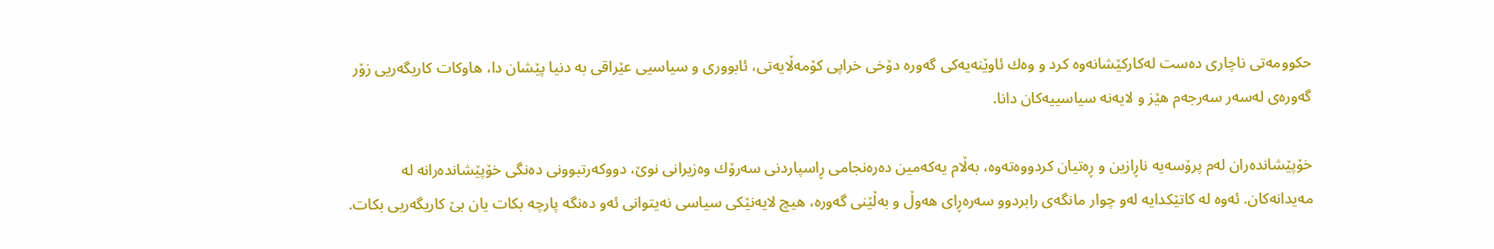حكوومه‌تی ناچاری ده‌ست له‌كاركێشانه‌وه‌ كرد و وه‌ك ئاوێنه‌یه‌كی گه‌وره‌ دۆخی خراپی كۆمه‌ڵایه‌تی، ئابووری و سیاسیی عێراقی به‌ دنیا پێشان دا، هاوكات كاریگه‌ریی زۆر گه‌وره‌ی له‌سه‌ر سه‌رجه‌م هێز و لایه‌نه‌ سیاسییه‌كان دانا.

خۆپێشانده‌ران له‌م پرۆسه‌یه‌ ناڕازین و ڕه‌تیان كردووه‌ته‌وه‌، به‌ڵام یه‌كه‌مین ده‌ره‌نجامی ڕاسپاردنی سه‌رۆك وه‌زیرانی نوێ، دووكه‌رتبوونی ده‌نگی خۆپێشانده‌رانه‌ له‌ مه‌یدانه‌كان. ئه‌وه‌ له‌ كاتێكدایه‌ له‌و چوار مانگه‌ی رابردوو سه‌ره‌ڕای هه‌وڵ و به‌ڵێنی گه‌وره‌، هیچ لایه‌نێكی سیاسی نه‌یتوانی ئه‌و ده‌نگه‌ پارچه‌ بكات یان بێ كاریگه‌ریی بكات.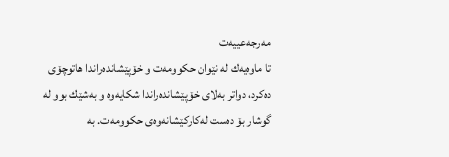مه‌رجه‌عییه‌ت
تا ماوه‌یه‌ك له‌ نێوان حكوومه‌ت و خۆپێشانده‌راندا هاتوچۆی ده‌كرد، دواتر به‌لای خۆپێشانده‌راندا شكایه‌وه‌ و به‌شێك بوو له‌ گوشار بۆ ده‌ست له‌كاركێشانه‌وه‌ی حكوومه‌ت. به‌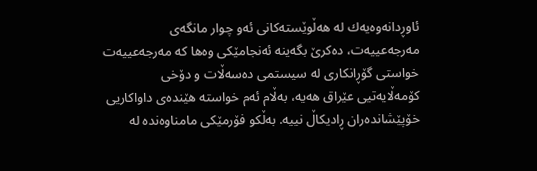ئاوڕدانه‌وه‌یه‌ك له‌ هه‌ڵوێسته‌كانی ئه‌و چوار مانگه‌ی مه‌رجه‌عییه‌ت، ده‌كرێ بگه‌ینه‌ ئه‌نجامێكی وه‌ها كه‌ مه‌رجه‌عییه‌ت خواستی گۆڕانكاری له‌ سیستمی ده‌سه‌ڵات و دۆخی كۆمه‌ڵایه‌تیی عێراق هه‌یه‌، به‌ڵام ئه‌م خواسته‌ هێنده‌ی داواكاریی خۆپێشانده‌ران ڕادیكاڵ نییه‌. به‌ڵكو فۆرمێكی مامناوه‌نده‌ له‌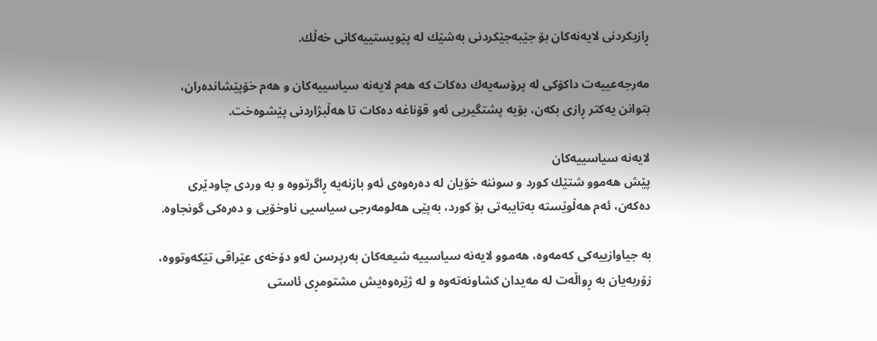ڕازیكردنی لایه‌نه‌كان بۆ جێبه‌جێكردنی به‌شێك له‌ پێویستییه‌كانی خه‌ڵك.

مه‌رجه‌عییه‌ت داكۆكی له‌ پرۆسه‌یه‌ك ده‌كات كه‌ هه‌م لایه‌نه‌ سیاسییه‌كان و هه‌م خۆپێشانده‌ران، بتوانن یه‌كتر ڕازی بكه‌ن، بۆیه‌ پشتگیریی ئه‌و قۆناغه‌ ده‌كات تا هه‌ڵبژاردنی پێشوه‌خت.

لایه‌نه‌ سیاسییه‌كان
پێش هه‌موو شتێك كورد و سوننه‌ خۆیان له‌ ده‌ره‌وه‌ی ئه‌و بازنه‌یه‌ ڕاگرتووه‌ و به‌ وردی چاودێری ده‌كه‌ن، ئه‌م هه‌ڵوێسته‌ به‌تایبه‌تی بۆ كورد، به‌پێی هه‌لومه‌رجی سیاسیی ناوخۆیی و ده‌ره‌كی گونجاوه‌.

به‌ جیاوازییه‌كی كه‌مه‌وه‌، هه‌موو لایه‌نه‌ سیاسییه‌ شیعه‌كان به‌رپرسن له‌و دۆخه‌ی عێراقی تێكه‌وتووه‌، زۆربه‌یان به‌ ڕواڵه‌ت له‌ مه‌یدان كشاونه‌ته‌وه‌ و له‌ ژێره‌وه‌یش مشتومڕی ئاستی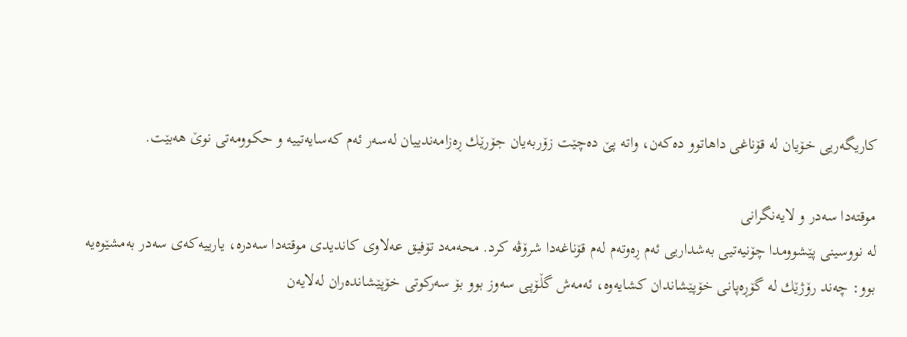كاریگه‌ریی خۆیان له‌ قۆناغی داهاتوو ده‌كه‌ن، واته‌ پێ ده‌چێت زۆربه‌یان جۆرێك ڕه‌زامه‌ندییان له‌سه‌ر ئه‌م كه‌سایه‌تییه‌ و حكوومه‌تی نوێ هه‌بێت.

موقته‌دا سه‌در و لایه‌نگرانی
له‌ نووسینی پێشوومدا چۆنیه‌تیی به‌شداریی ئه‌م ڕه‌وته‌م له‌م قۆناغه‌دا شرۆڤه‌ كرد. محه‌مه‌د تۆفیق عه‌لاوی كاندیدی موقته‌دا سه‌دره‌، یارییه‌كه‌ی سه‌در به‌مشێوه‌یه‌ بوو: چه‌ند رۆژێك له‌ گۆڕه‌پانی خۆپێشاندان كشایه‌وه‌، ئه‌مه‌ش گڵۆپی سه‌وز بوو بۆ سه‌ركوتی خۆپێشانده‌ران له‌لایه‌ن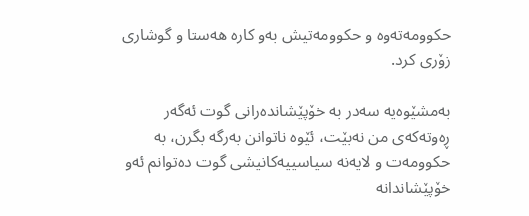حكوومه‌ته‌وه‌ و حكوومه‌تیش به‌و كاره‌ هه‌ستا و گوشاری زۆری كرد.

به‌مشێوه‌یه‌ سه‌در به‌ خۆپێشانده‌رانی گوت ئه‌گه‌ر ڕه‌وته‌كه‌ی من نه‌بێت، ئێوه‌ ناتوانن به‌رگه‌ بگرن، به‌ حكوومه‌ت و لایه‌نه‌ سیاسییه‌كانیشی گوت ده‌توانم ئه‌و خۆپێشاندانه‌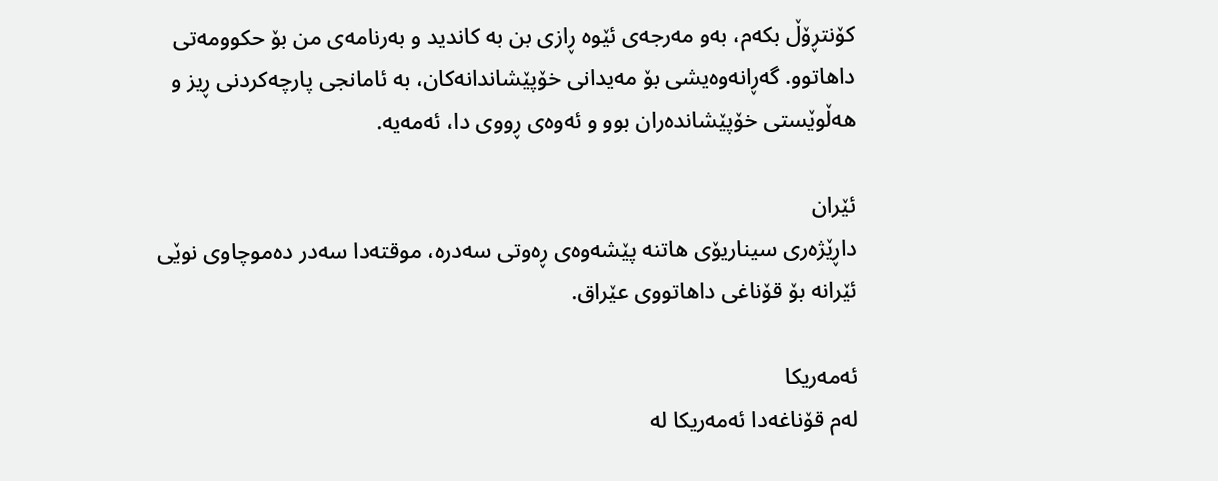كۆنتڕۆڵ بكه‌م، به‌و مه‌رجه‌ی ئێوه‌ ڕازی بن به‌ كاندید و به‌رنامه‌ی من بۆ حكوومه‌تی داهاتوو. گه‌ڕانه‌وه‌یشی بۆ مه‌یدانی خۆپێشاندانه‌كان، به‌ ئامانجی پارچه‌كردنی ڕیز و هه‌ڵوێستی خۆپێشانده‌ران بوو و ئه‌وه‌ی ڕووی دا، ئه‌مه‌یه‌.

ئێران
داڕێژه‌ری سیناریۆی هاتنه‌ پێشه‌وه‌ی ڕه‌وتی سه‌دره‌، موقته‌دا سه‌در ده‌موچاوی نوێی ئێرانه‌ بۆ قۆناغی داهاتووی عێراق.

ئه‌مه‌ریكا
له‌م قۆناغه‌دا ئه‌مه‌ریكا له‌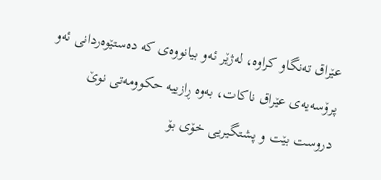عێراق ته‌نگاو كراوه‌، له‌ژێر ئه‌و بیانووه‌ی كه‌ ده‌ستێوه‌ردانی ئه‌و پرۆسه‌یه‌ی عێراق ناكات، به‌وه‌ ڕازییه‌ حكوومه‌تی نوێ دروست بێت و پشتگیریی خۆی بۆ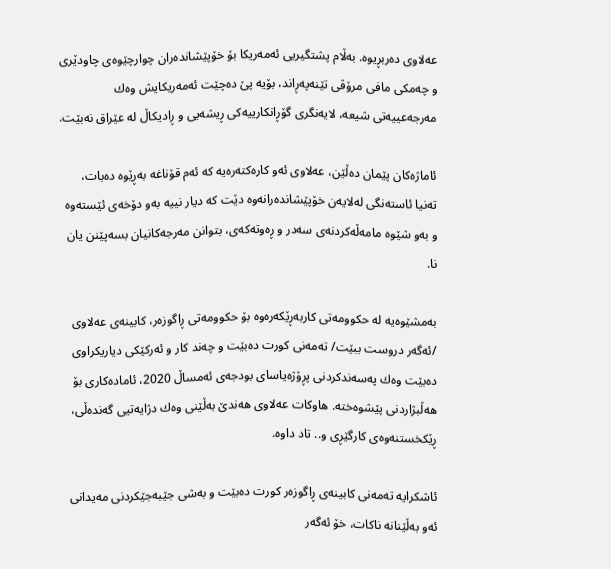عه‌لاوی ده‌ربڕیوه‌. به‌ڵام پشتگیریی ئه‌مه‌ریكا بۆ خۆپێشانده‌ران چوارچێوه‌ی چاودێری و چه‌مكی مافی مرۆڤی تێنه‌په‌ڕاند، بۆیه‌ پێ ده‌چێت ئه‌مه‌ریكایش وه‌ك مه‌رجه‌عییه‌تی شیعه‌، لایه‌نگری گۆڕانكارییه‌كی ڕیشه‌یی و ڕادیكاڵ له‌ عێراق نه‌بێت.

ئاماژه‌كان پێمان ده‌ڵێن، عه‌لاوی ئه‌و كاره‌كته‌ره‌یه‌ كه‌ ئه‌م قۆناغه‌ به‌ڕێوه‌ ده‌بات، ته‌نیا ئاسته‌نگی له‌لایه‌ن خۆپێشانده‌رانه‌وه‌ دێت كه‌ دیار نییه‌ به‌و دۆخه‌ی ئێسته‌وه‌ و به‌و شێوه‌ مامه‌ڵه‌كردنه‌ی سه‌در و ڕه‌وته‌كه‌ی، بتوانن مه‌رجه‌كانیان بسه‌پێنن یان نا.

به‌مشێوه‌یه‌ له‌ حكوومه‌تی كاربه‌ڕێكه‌ره‌وه‌ بۆ حكوومه‌تی ڕاگوزه‌ر، كابینه‌ی عه‌لاوی /ئه‌گه‌ر دروست ببێت/ ته‌مه‌نی كورت ده‌بێت و چه‌ند كار و ئه‌ركێكی دیاریكراوی ده‌بێت وه‌ك په‌سه‌ندكردنی پڕۆژه‌یاسای بودجه‌ی ئه‌مساڵ 2020، ئاماده‌كاری بۆ هه‌ڵبژاردنی پێشوه‌خته‌. هاوكات عه‌لاوی هه‌ندێ به‌ڵێنی وه‌ك دژایه‌تیی گه‌نده‌ڵی، ڕێكخستنه‌وه‌ی كارگێڕی و.. تاد داوه‌.

ئاشكرایه‌ ته‌مه‌نی كابینه‌ی ڕاگوزه‌ر كورت ده‌بێت و به‌شی جێبه‌جێكردنی مه‌یدانی ئه‌و به‌ڵێنانه‌ ناكات، خۆ ئه‌گه‌ر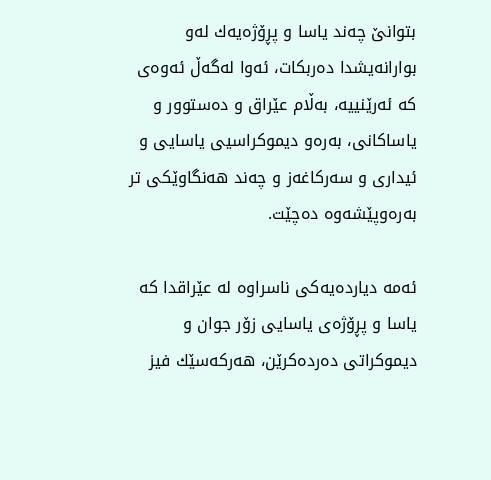بتوانێ چه‌ند یاسا و پڕۆژه‌یه‌ك له‌و بوارانه‌یشدا ده‌ربكات، ئه‌وا له‌گه‌ڵ ئه‌وه‌ی كه‌ ئه‌رێنییه‌، به‌ڵام عێراق و ده‌ستوور و یاساكانی، به‌ره‌و دیموكراسیی یاسایی و ئیداری و سه‌ركاغه‌ز و چه‌ند هه‌نگاوێكی تر به‌ره‌وپێشه‌وه‌ ده‌چێت.

ئه‌مه‌ دیارده‌یه‌كی ناسراوه‌ له‌ عێراقدا كه‌ یاسا و پڕۆژه‌ی یاسایی زۆر جوان و دیموكراتی ده‌رده‌كرێن، هه‌ركه‌سێك فیز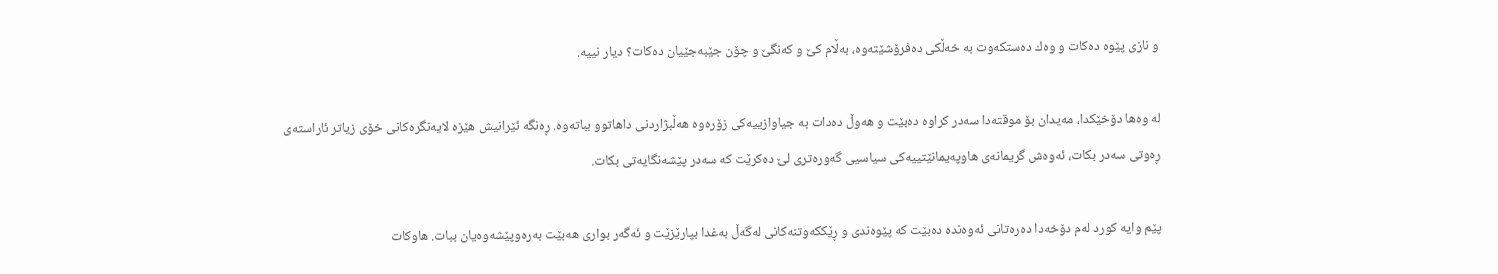و نازی پێوه‌ ده‌كات و وه‌ك ده‌ستكه‌وت به‌ خه‌ڵكی ده‌فرۆشێته‌وه‌، به‌ڵام كێ و كه‌نگێ و چۆن جێبه‌جێیان ده‌كات؟ دیار نییه‌.

له‌ وه‌ها دۆخێكدا، مه‌یدان بۆ موقته‌دا سه‌در كراوه‌ ده‌بێت و هه‌وڵ ده‌دات به‌ جیاوازییه‌كی زۆره‌وه‌ هه‌ڵبژاردنی داهاتوو بباته‌وه‌. ڕه‌نگه‌ ئێرانیش هێزه‌ لایه‌نگره‌كانی خۆی زیاتر ئاراسته‌ی ڕه‌وتی سه‌در بكات، ئه‌وه‌ش گریمانه‌ی هاوپه‌یمانێتییه‌كی سیاسیی گه‌وره‌تری لێ ده‌كرێت كه‌ سه‌در پێشه‌نگایه‌تی بكات.

پێم وایه‌ كورد له‌م دۆخه‌دا ده‌ره‌تانی ئه‌وه‌نده‌ ده‌بێت كه‌ پێوه‌ندی و ڕێككه‌وتنه‌كانی له‌گه‌ڵ به‌غدا بپارێزێت و ئه‌گه‌ر بواری هه‌بێت به‌ره‌وپێشه‌وه‌یان ببات. هاوكات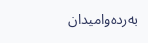به‌رده‌وامیدان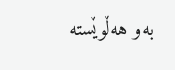به‌و هه‌ڵوێسته‌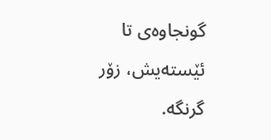گونجاوه‌ی تا ئێسته‌یش، زۆر گرنگه‌.